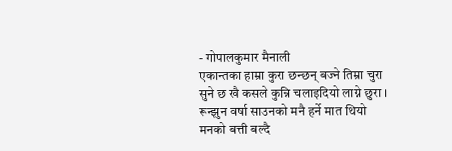- गोपालकुमार मैनाली
एकान्तका हाम्रा कुरा छन्छन् बज्ने तिम्रा चुरा
सुने छ खै कसले कुन्नि चलाइदियो लाग्ने छुरा ।
रून्झुन वर्षा साउनको मनै हर्ने मात थियो
मनको बत्ती बल्दै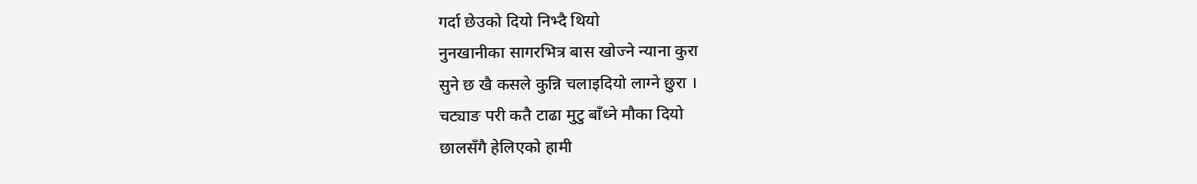गर्दा छेउको दियो निभ्दै थियो
नुनखानीका सागरभित्र बास खोज्ने न्याना कुरा
सुने छ खै कसले कुन्नि चलाइदियो लाग्ने छुरा ।
चट्याङ परी कतै टाढा मुटु बाँध्ने मौका दियो
छालसँगै हेलिएको हामी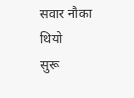सवार नौका थियो
सुरू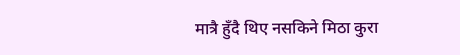मात्रै हुँदै थिए नसकिने मिठा कुरा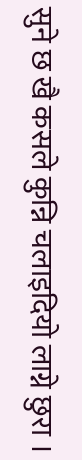सुने छ खै कसले कुन्नि चलाइदियो लाग्ने छुरा ।